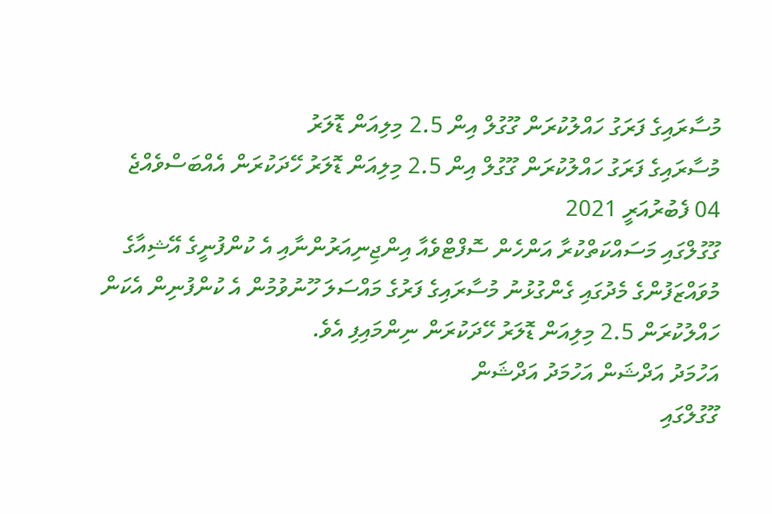މުސާރައިގެ ފަރަގު ހައްލުކުރަން ގޫގުލް އިން 2.5 މިލިއަން ޑޮލަރު
މުސާރައިގެ ފަރަގު ހައްލުކުރަން ގޫގުލް އިން 2.5 މިލިއަން ޑޮލަރު ހޭދަކުރަން އެއްބަސްވެއްޖެ
04 ފެބުރުއަރީ 2021
ގޫގުލްގައި މަސައްކަތްކުރާ އަންހެން ސޮފްޓްވެއާ އިންޖިނިއަރުންނާއި އެ ކުންފުނީގެ އޭޝިއާގެ މުވައްޒަފުންގެ މެދުގައި ގެންގުޅުނު މުސާރައިގެ ފަރުގެ މައްސަލަ ހޫނުވުމުން އެ ކުންފުނިން އެކަން ހައްލުކުރަން 2.5 މިލިއަން ޑޮލަރު ހޭދަކުރަން ނިންމައިފި އެވެ.
އަހުމަދު އަދްޝަން އަހުމަދު އަދްޝަން
ގޫގުލްގައި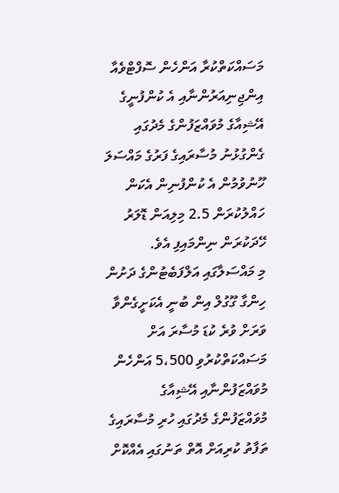މަސައްކަތްކުރާ އަންހެން ސޮފްޓްވެއާ އިންޖިނިއަރުންނާއި އެ ކުންފުނީގެ އޭޝިއާގެ މުވައްޒަފުންގެ މެދުގައި ގެންގުޅުނު މުސާރައިގެ ފަރުގެ މައްސަލަ ހޫނުވުމުން އެ ކުންފުނިން އެކަން ހައްލުކުރަން 2.5 މިލިއަން ޑޮލަރު ހޭދަކުރަން ނިންމައިފި އެވެ.
މި މައްސަލާގައި އަލްފަބެޓުންގެ ދަށުން ހިންގާ ގޫގުލް އިން ބުނީ އެކަށީގެންވާ ވަރަށް ވުރެ ކުޑަ މުސާރަ އަށް މަސައްކަތްކުރުވި 5،500 އަންހެން މުވައްޒަފުންނާއި އޭޝިއާގެ މުވައްޒަފުންގެ މެދުގައި ހުރި މުސާރައިގެ ތަފާތު ކުރިއަށް އޮތް ތަނުގައި އެއްކޮށް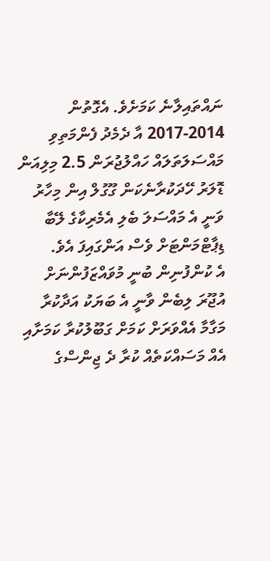ނައްތައިލާނެ ކަމަށެވެ. އެގޮތުން 2014-2017 އާ ދެމެދު ފެންމަތިވި މައްސަލަތަލައް ހައްލުޖުރަން 2.5 މިލިއަން ޑޮލަރު ހޭދަކުރާނެކަން ގޫގުލް އިން މިހާރު ވަނީ އެ މައްސަލަ ބެލި އެމެރިކާގެ ލޭބާ ޑިޕާޓްމަންޓަށް ވެސް އަންގައިފަ އެވެ.
އެ ކުންފުނިން ބުނީ މުވައްޒަފުންނަށް އުޖޫރަ ލިބެން ވާނީ އެ ބަޔަކު އަދާކުރާ މަގާމާ އެއްވަރަށް ކަމަށް ގަބޫލުކުރާ ކަމަށާއި އެއް މަސައްކަތެއް ކުރާ ދެ ޖިންސްގެ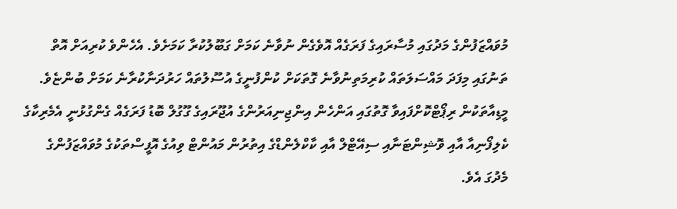މުވައްޒަފުންގެ މަދުގައި މުސާރައިގެ ފަރަގެއް އޮވެގެން ނުވާނެ ކަމަށް ގަބޫލުކުރާ ކަމަށެވެ. އެހެންވެ ކުރިއަށް އޮތް ތަނުގައި މިފަދަ މައްސަލަތައް ކުރިމަތިނުވާނެ ގޮތަކަށް ކުންފުނީގެ އުސޫލުތައް ހަރުދަނާކުރާނެ ކަމަށް ބުންޏެވެ.
މީޑިއާތަކުން ރިޕޯޓްކޮށްފައިވާ ގޮތުގައި އަންހެން އިންޖިނިއަރުންގެ އުޖޫރައިގެ ގޫގުލް ބޮޑު ފަރަގެއް ގެންގުޅުނީ އެމެރިކާގެ ކެލިފޯނިއާ އާއި ވޮޝިންޓަނާއި ސިއޭޓްލް އާއި ކާކްލެންޑްގެ އިތުރުން މައުންޓް ވިއުގެ އޮފީސްތަކުގެ މުވައްޒަފުންގެ މެދުގަ އެވެ.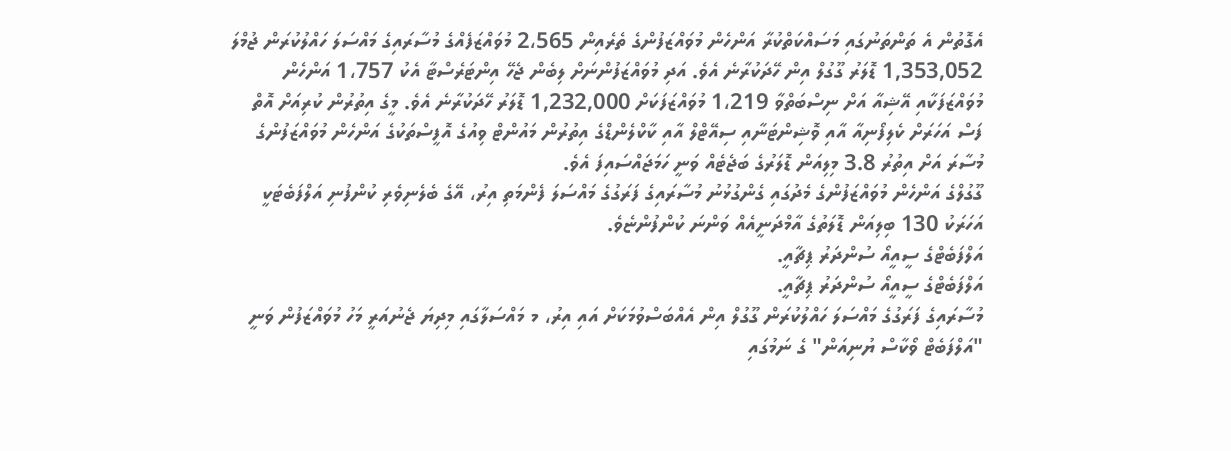އެގޮތުން އެ ތަންތަނުގައި މަސައްކަތްކުރާ އަންހެން މުވައްޒަފުންގެ ތެރެއިން 2،565 މުވައްޒަފެއްގެ މުސާރައިގެ މައްސަލަ ހައްލުކުރަން ޖުމްލަ 1,353,052 ޑޮލަރު ގޫގުލް އިން ހޭދަކުރާނެ އެވެ. އަދި މުވައްޒަފުންނަށް ލިބެން ޖެހޭ އިންޓަރެސްޓާ އެކު 1،757 އަންހެން މުވައްޒަފަކާއި އޭޝިއާ އަށް ނިސްބަތްވާ 1،219 މުވައްޒަފަކަށް 1,232,000 ޑޮލަރު ހޭދަކުރާނެ އެވެ. މީގެ އިތުރުން ކުރިއަށް އޮތް ފަސް އަހަރަށް ކެލިފޯނިއާ އާއި ވޮޝިންޓަނާއި ސިއޭޓްލް އާއި ކާކްލެންޑްގެ އިތުރުން މައުންޓް ވިއުގެ އޮފީސްތަކުގެ އަންހެން މުވައްޒަފުންގެ މުސާރަ އަށް އިތުރު 3.8 މިލިއަން ޑޮލަރުގެ ބަޖެޓެއް ވަނީ ހަމަޖައްސައިފަ އެވެ.
ގޫގުލްގެ އަންހެން މުވައްޒަފުންގެ މެދުގައި ގެންގުޅުނު މުސާރައިގެ ފަރަގުގެ މައްސަލަ ފެންމަތި އިރު، އޭގެ ބެލެނިވެރި ކުންފުނި އަލްފަބެޓަކީ އަހަރަކު 130 ބިލިއަން ޑޮލަތުގެ އާމްދަނީއެއް ވަންނަ ކުންފުންޏެވެ.
އަލްފަބެޓްގެ ސީއީއޯ ސުންދަރު ޕިޗާއީ.
އަލްފަބެޓްގެ ސީއީއޯ ސުންދަރު ޕިޗާއީ.
މުސާރައިގެ ފަރަގުގެ މައްސަލަ ހައްލުކުރަން ގޫގުލް އިން އެއްބަސްވުމަކަށް އައި އިރު، މ މައްސަލާގައި މިދިޔަ ޖެނުއަރީ މަހު މުވައްޒަފުން ވަނީ "އަލްފަބެޓް ވޯކާސް ޔުނިއަން" ގެ ނަމުގައި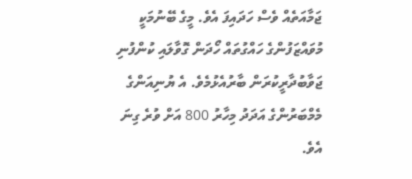ޖަމާއަތެއް ވެސް ހަދައިފަ އެވެ. މީގެ ބޭނުމަކީ މުވައްޒަފުންގެ ހައްގުތައް ހޯދަން ގޮވާލައި ކުންފުނި ޖަވާބުދާރީކުރަން ބާރުއެޅުމެވެ. އެ ޔުނިއަންގެ މެމްބަރުންގެ އަދަދު މިހާރު 800 އަށް ވުރެ ގިނަ އެވެ.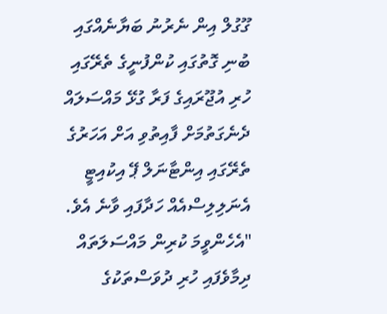ގޫގުލް އިން ނެރުނު ބަޔާނެއްގައި ބުނި ގޮތުގައި ކުންފުނީގެ ތެރޭގައި ހުރި އުޖޫރައިގެ ފަރާ ގުޅޭ މައްސަލައް ދެނެގަތުމަށް ފާއިތުވި އަށް އަހަރުގެ ތެރޭގައި އިންޓާނަލް ޕޭ އިކުއިޓީ އެނަލިލިސްއެއް ހަދާފައި ވާނެ އެވެ.
"އެހެންވީމަ ކުރިން މައްސަލަތައް ދިމާވެފައި ހުރި ދުވަސްތަކުގެ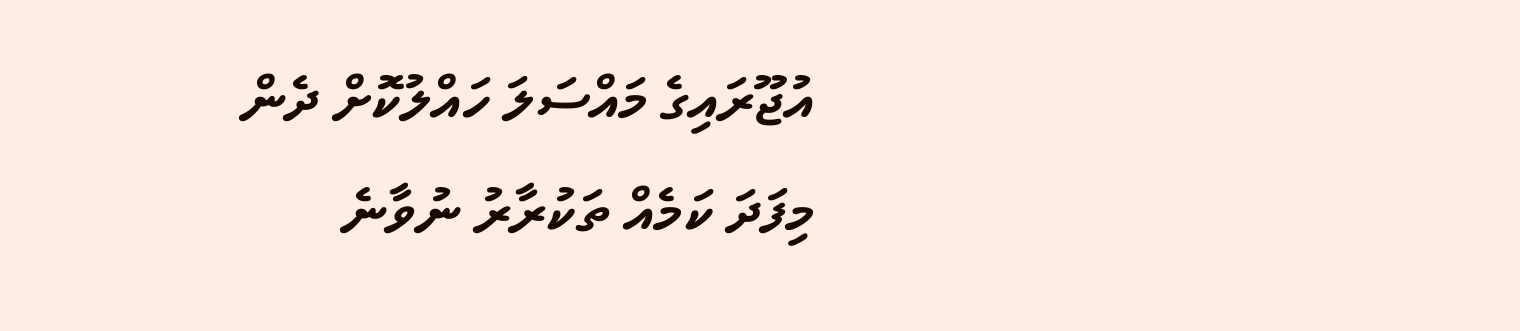އުޖޫރައިގެ މައްސަލަ ހައްލުކޮށް ދެން މިފަދަ ކަމެއް ތަކުރާރު ނުވާނެ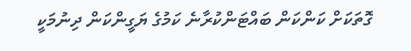ގޮތަކަށް ކަންކަން ބައްޓަންކުރާނެ ކަމުގެ ޔަގީންކަން ދިނުމަކީ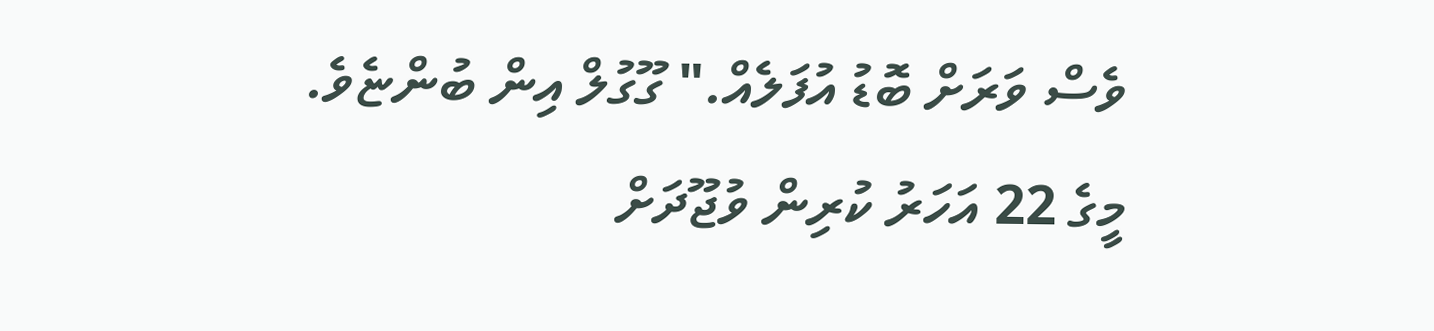ވެސް ވަރަށް ބޮޑު އުފަލެއް." ގޫގުލް އިން ބުންޏެވެ.
މީގެ 22 އަހަރު ކުރިން ވުޖޫދަށް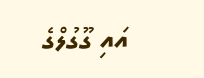އައި ގޫގުލްގެ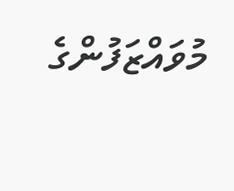މުވައްޒަފުންގެ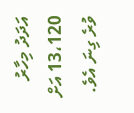އަދަދު މިހާރު 13،120 އަށް ވުރެ ގިނަ އެވެ.